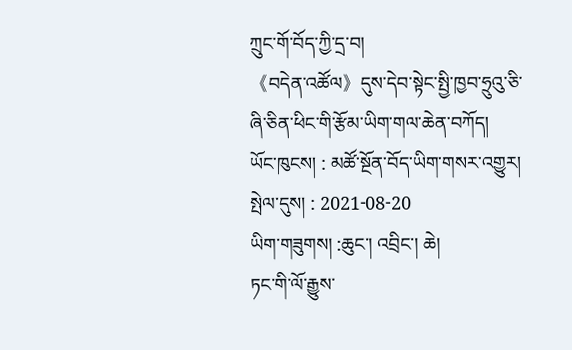ཀྲུང་གོ་བོད་ཀྱི་དྲ་བ།
《བདེན་འཚོལ》དུས་དེབ་སྟེང་སྤྱི་ཁྱབ་ཧྲུའུ་ཅི་ཞི་ཅིན་ཕིང་གི་རྩོམ་ཡིག་གལ་ཆེན་བཀོད།
ཡོང་ཁུངས། : མཚོ་སྔོན་བོད་ཡིག་གསར་འགྱུར།     སྤེལ་དུས། : 2021-08-20
ཡིག་གཟུགས། :ཆུང་། འབྲིང་། ཆེ།
ཏང་གི་ལོ་རྒྱུས་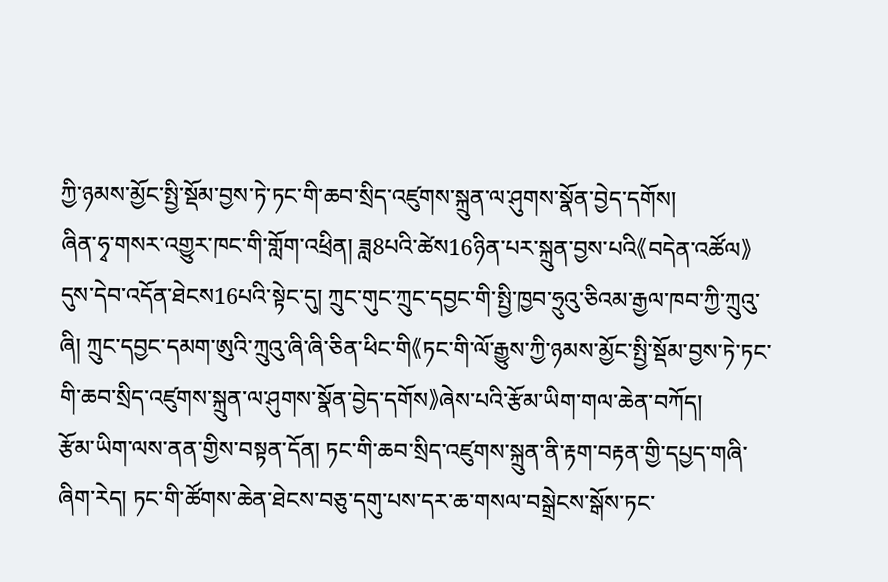ཀྱི་ཉམས་མྱོང་སྤྱི་སྡོམ་བྱས་ཏེ་ཏང་གི་ཆབ་སྲིད་འཛུགས་སྐྲུན་ལ་ཤུགས་སྣོན་བྱེད་དགོས།
ཞིན་ཧྭ་གསར་འགྱུར་ཁང་གི་གློག་འཕྲིན། ཟླ8པའི་ཚེས16ཉིན་པར་སྐྲུན་བྱས་པའི《བདེན་འཚོལ》དུས་དེབ་འདོན་ཐེངས16པའི་སྟེང་དུ། ཀྲུང་གུང་ཀྲུང་དབྱང་གི་སྤྱི་ཁྱབ་ཧྲུའུ་ཅིའམ་རྒྱལ་ཁབ་ཀྱི་ཀྲུའུ་ཞི། ཀྲུང་དབྱང་དམག་ཨུའི་ཀྲུའུ་ཞི་ཞི་ཅིན་ཕིང་གི《ཏང་གི་ལོ་རྒྱུས་ཀྱི་ཉམས་མྱོང་སྤྱི་སྡོམ་བྱས་ཏེ་ཏང་གི་ཆབ་སྲིད་འཛུགས་སྐྲུན་ལ་ཤུགས་སྣོན་བྱེད་དགོས》ཞེས་པའི་རྩོམ་ཡིག་གལ་ཆེན་བཀོད།
རྩོམ་ཡིག་ལས་ནན་གྱིས་བསྟན་དོན། ཏང་གི་ཆབ་སྲིད་འཛུགས་སྐྲུན་ནི་རྟག་བརྟན་གྱི་དཔྱད་གཞི་ཞིག་རེད། ཏང་གི་ཚོགས་ཆེན་ཐེངས་བཅུ་དགུ་པས་དར་ཆ་གསལ་བསྒྲེངས་སྒོས་ཏང་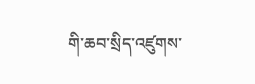གི་ཆབ་སྲིད་འཛུགས་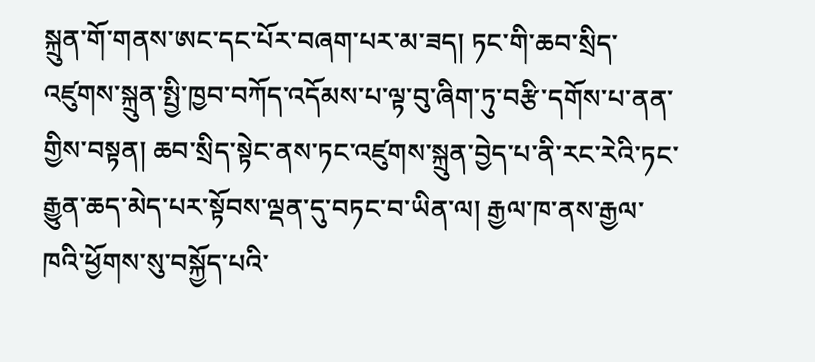སྐྲུན་གོ་གནས་ཨང་དང་པོར་བཞག་པར་མ་ཟད། ཏང་གི་ཆབ་སྲིད་འཛུགས་སྐྲུན་སྤྱི་ཁྱབ་བཀོད་འདོམས་པ་ལྟ་བུ་ཞིག་ཏུ་བརྩི་དགོས་པ་ནན་གྱིས་བསྟན། ཆབ་སྲིད་སྟེང་ནས་ཏང་འཛུགས་སྐྲུན་བྱེད་པ་ནི་རང་རེའི་ཏང་རྒྱུན་ཆད་མེད་པར་སྟོབས་ལྡན་དུ་བཏང་བ་ཡིན་ལ། རྒྱལ་ཁ་ནས་རྒྱལ་ཁའི་ཕྱོགས་སུ་བསྐྱོད་པའི་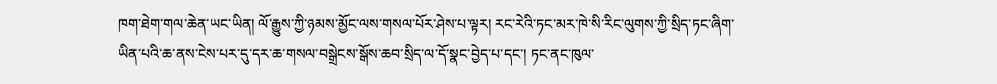ཁག་ཐེག་གལ་ཆེན་ཡང་ཡིན། ལོ་རྒྱུས་ཀྱི་ཉམས་མྱོང་ལས་གསལ་པོར་ཤེས་པ་ལྟར། རང་རེའི་ཏང་མར་ཁེ་སི་རིང་ལུགས་ཀྱི་སྲིད་ཏང་ཞིག་ཡིན་པའི་ཆ་ནས་ངེས་པར་དུ་དར་ཆ་གསལ་བསྒྲེངས་སྒོས་ཆབ་སྲིད་ལ་དོ་སྣང་བྱེད་པ་དང་། ཏང་ནང་ཁུལ་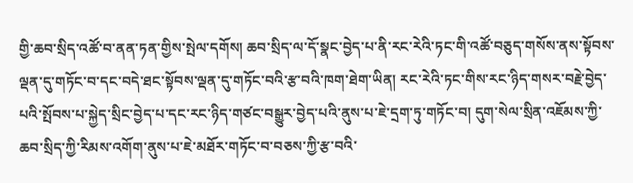གྱི་ཆབ་སྲིད་འཚོ་བ་ནན་ཏན་གྱིས་སྤེལ་དགོས། ཆབ་སྲིད་ལ་དོ་སྣང་བྱེད་པ་ནི་རང་རེའི་ཏང་གི་འཚོ་བཅུད་གསོས་ནས་སྟོབས་ལྡན་དུ་གཏོང་བ་དང་བདེ་ཐང་སྟོབས་ལྡན་དུ་གཏོང་བའི་རྩ་བའི་ཁག་ཐེག་ཡིན། རང་རེའི་ཏང་གིས་རང་ཉིད་གསར་བརྗེ་བྱེད་པའི་སྤོབས་པ་སྐྱེད་སྲིང་བྱེད་པ་དང་རང་ཉིད་གཙང་བསྒྱུར་བྱེད་པའི་ནུས་པ་ཇེ་དྲག་ཏུ་གཏོང་བ། དུག་སེལ་སྲིན་འཇོམས་ཀྱི་ཆབ་སྲིད་ཀྱི་རིམས་འགོག་ནུས་པ་ཇེ་མཐོར་གཏོང་བ་བཅས་ཀྱི་རྩ་བའི་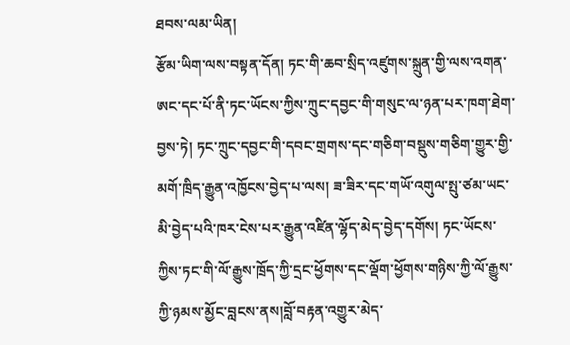ཐབས་ལམ་ཡིན།
རྩོམ་ཡིག་ལས་བསྟན་དོན། ཏང་གི་ཆབ་སྲིད་འཛུགས་སྐྲུན་གྱི་ལས་འགན་ཨང་དང་པོ་ནི་ཏང་ཡོངས་ཀྱིས་ཀྲུང་དབྱང་གི་གསུང་ལ་ཉན་པར་ཁག་ཐེག་བྱས་ཏེ། ཏང་ཀྲུང་དབྱང་གི་དབང་གྲགས་དང་གཅིག་བསྡུས་གཅིག་གྱུར་གྱི་མགོ་ཁྲིད་རྒྱུན་འཁྱོངས་བྱེད་པ་ལས། ཟ་ཟིར་དང་གཡོ་འགུལ་སྤུ་ཙམ་ཡང་མི་བྱེད་པའི་ཁར་ངེས་པར་རྒྱུན་འཛིན་ལྷོད་མེད་བྱེད་དགོས། ཏང་ཡོངས་ཀྱིས་ཏང་གི་ལོ་རྒྱུས་ཁྲོད་ཀྱི་དྲང་ཕྱོགས་དང་ལྡོག་ཕྱོགས་གཉིས་ཀྱི་ལོ་རྒྱུས་ཀྱི་ཉམས་མྱོང་བླངས་ནས།བློ་བརྟན་འགྱུར་མེད་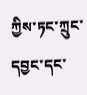ཀྱིས་ཏང་ཀྲུང་དབྱང་དང་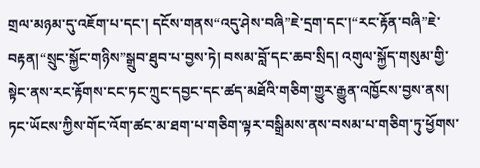གྲལ་མཉམ་དུ་འཇོག་པ་དང་། དངོས་གནས“འདུ་ཤེས་བཞི”ཇེ་དྲག་དང་།“རང་རྟོན་བཞི”ཇེ་བརྟན།“སྲུང་སྐྱོང་གཉིས”སྒྲུབ་ཐུབ་པ་བྱས་ཏེ། བསམ་བློ་དང་ཆབ་སྲིད། འགུལ་སྐྱོད་གསུམ་གྱི་སྟེང་ནས་རང་རྟོགས་ངང་ཏང་ཀྲུང་དབྱང་དང་ཚད་མཐོའི་གཅིག་གྱུར་རྒྱུན་འཁྱོངས་བྱས་ནས། ཏང་ཡོངས་ཀྱིས་གོང་འོག་ཚང་མ་ཐག་པ་གཅིག་ལྟར་བསྒྲིམས་ནས་བསམ་པ་གཅིག་ཏུ་ཕྱོགས་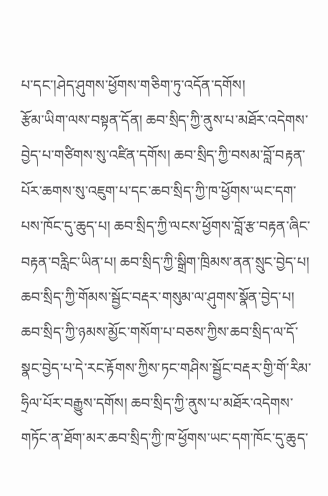པ་དང་།ཤེད་ཤུགས་ཕྱོགས་གཅིག་ཏུ་འདོན་དགོས།
རྩོམ་ཡིག་ལས་བསྟན་དོན། ཆབ་སྲིད་ཀྱི་ནུས་པ་མཐོར་འདེགས་བྱེད་པ་གཙིགས་སུ་འཛིན་དགོས། ཆབ་སྲིད་ཀྱི་བསམ་བློ་བརྟན་པོར་ཆགས་སུ་འཇུག་པ་དང་ཆབ་སྲིད་ཀྱི་ཁ་ཕྱོགས་ཡང་དག་པས་ཁོང་དུ་ཆུད་པ། ཆབ་སྲིད་ཀྱི་ལངས་ཕྱོགས་བློ་རྩ་བརྟན་ཞིང་བརྟན་བརླིང་ཡིན་པ། ཆབ་སྲིད་ཀྱི་སྒྲིག་ཁྲིམས་ནན་སྲུང་བྱེད་པ། ཆབ་སྲིད་ཀྱི་གོམས་སྦྱོང་བརྡར་གསུམ་ལ་ཤུགས་སྣོན་བྱེད་པ། ཆབ་སྲིད་ཀྱི་ཉམས་མྱོང་གསོག་པ་བཅས་ཀྱིས་ཆབ་སྲིད་ལ་དོ་སྣང་བྱེད་པ་དེ་རང་རྟོགས་ཀྱིས་ཏང་གཤིས་སྦྱོང་བརྡར་གྱི་གོ་རིམ་ཧྲིལ་པོར་བརྒྱུས་དགོས། ཆབ་སྲིད་ཀྱི་ནུས་པ་མཐོར་འདེགས་གཏོང་ན་ཐོག་མར་ཆབ་སྲིད་ཀྱི་ཁ་ཕྱོགས་ཡང་དག་ཁོང་དུ་ཆུད་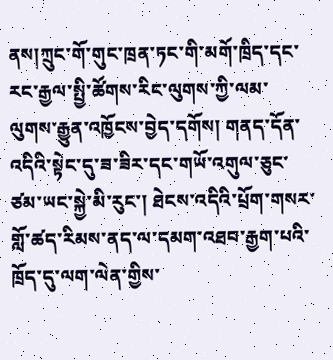ནས།ཀྲུང་གོ་གུང་ཁྲན་ཏང་གི་མགོ་ཁྲིད་དང་རང་རྒྱལ་སྤྱི་ཚོགས་རིང་ལུགས་ཀྱི་ལམ་ལུགས་རྒྱུན་འཁྱོངས་བྱེད་དགོས། གནད་དོན་འདིའི་སྟེང་དུ་ཟ་ཟིར་དང་གཡོ་འགུལ་ཅུང་ཙམ་ཡང་སྐྱེ་མི་རུང་། ཐེངས་འདིའི་པྲོག་གསར་གློ་ཚད་རིམས་ནད་ལ་དམག་འཐབ་རྒྱག་པའི་ཁྲོད་དུ་ལག་ལེན་གྱིས་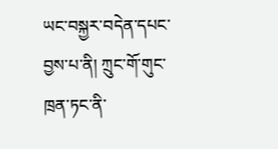ཡང་བསྐྱར་བདེན་དཔང་བྱས་པ་ནི། ཀྲུང་གོ་གུང་ཁྲན་ཏང་ནི་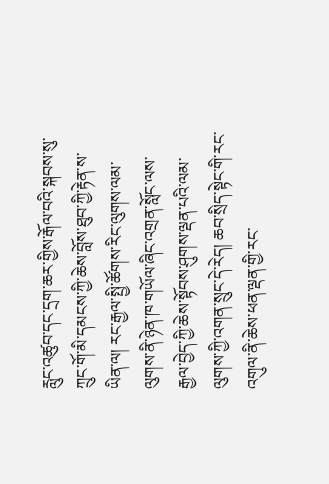རླུང་འཚུབ་དང་དྲག་ཆར་གྱིས་རྒོལ་བའི་སྐབས་སུ་ཀྲུང་གོ་མི་དམངས་ཀྱི་ཆེས་བློས་ཐུབ་ཀྱི་རྟེན་ས་ཡིན་ལ། རང་རྒྱལ་སྤྱི་ཚོགས་རིང་ལུགས་ལམ་ལུགས་ནི་ཉེན་ཁ་གཡོལ་ཞིང་འགྲན་སློང་ལས་རྒྱལ་བྱེད་ཀྱི་ཆེས་སྟོབས་ཤུགས་ལྡན་པའི་ལམ་ལུགས་ཀྱི་འགན་སྲུང་དེ་རེད། ཆབ་སྲིད་སྟེང་གི་རང་འགུལ་ནི་ཆེས་ཕན་ལྡན་གྱི་རང་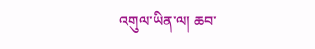འགུལ་ཡིན་ལ། ཆབ་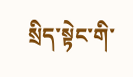སྲིད་སྟེང་གི་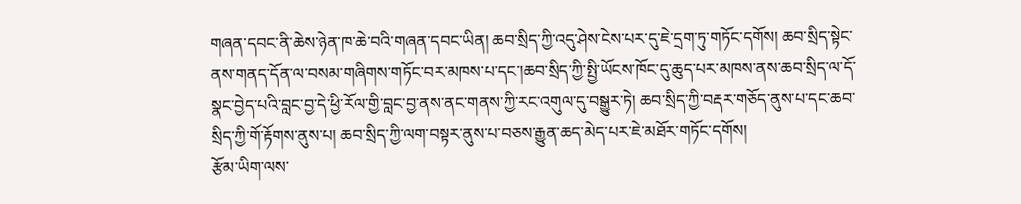གཞན་དབང་ནི་ཆེས་ཉེན་ཁ་ཆེ་བའི་གཞན་དབང་ཡིན། ཆབ་སྲིད་ཀྱི་འདུ་ཤེས་ངེས་པར་དུ་ཇེ་དྲག་ཏུ་གཏོང་དགོས། ཆབ་སྲིད་སྟེང་ནས་གནད་དོན་ལ་བསམ་གཞིགས་གཏོང་བར་མཁས་པ་དང་།ཆབ་སྲིད་ཀྱི་སྤྱི་ཡོངས་ཁོང་དུ་ཆུད་པར་མཁས་ནས་ཆབ་སྲིད་ལ་དོ་སྣང་བྱེད་པའི་བླང་བྱ་དེ་ཕྱི་རོལ་གྱི་བླང་བྱ་ནས་ནང་གནས་ཀྱི་རང་འགུལ་དུ་བསྒྱུར་ཏེ། ཆབ་སྲིད་ཀྱི་བརྡར་གཅོད་ནུས་པ་དང་ཆབ་སྲིད་ཀྱི་གོ་རྟོགས་ནུས་པ། ཆབ་སྲིད་ཀྱི་ལག་བསྟར་ནུས་པ་བཅས་རྒྱུན་ཆད་མེད་པར་ཇེ་མཐོར་གཏོང་དགོས།
རྩོམ་ཡིག་ལས་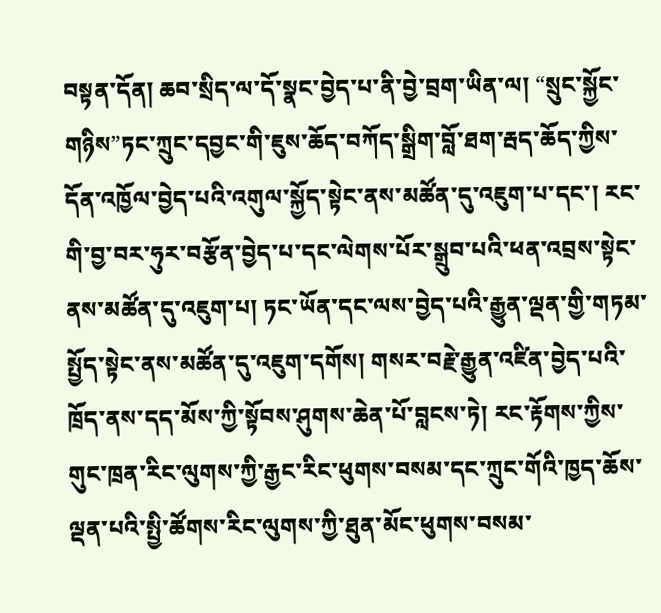བསྟན་དོན། ཆབ་སྲིད་ལ་དོ་སྣང་བྱེད་པ་ནི་བྱེ་བྲག་ཡིན་ལ། “སྲུང་སྐྱོང་གཉིས”ཏང་ཀྲུང་དབྱང་གི་ཇུས་ཆོད་བཀོད་སྒྲིག་བློ་ཐག་རྦད་ཆོད་ཀྱིས་དོན་འཁྱོལ་བྱེད་པའི་འགུལ་སྐྱོད་སྟེང་ནས་མཚོན་དུ་འཇུག་པ་དང་། རང་གི་བྱ་བར་ཧུར་བརྩོན་བྱེད་པ་དང་ལེགས་པོར་སྒྲུབ་པའི་ཕན་འབྲས་སྟེང་ནས་མཚོན་དུ་འཇུག་པ། ཏང་ཡོན་དང་ལས་བྱེད་པའི་རྒྱུན་ལྡན་གྱི་གཏམ་སྤྱོད་སྟེང་ནས་མཚོན་དུ་འཇུག་དགོས། གསར་བརྗེ་རྒྱུན་འཛིན་བྱེད་པའི་ཁྲོད་ནས་དད་མོས་ཀྱི་སྟོབས་ཤུགས་ཆེན་པོ་བླངས་ཏེ། རང་རྟོགས་ཀྱིས་གུང་ཁྲན་རིང་ལུགས་ཀྱི་རྒྱང་རིང་ཕུགས་བསམ་དང་ཀྲུང་གོའི་ཁྱད་ཆོས་ལྡན་པའི་སྤྱི་ཚོགས་རིང་ལུགས་ཀྱི་ཐུན་མོང་ཕུགས་བསམ་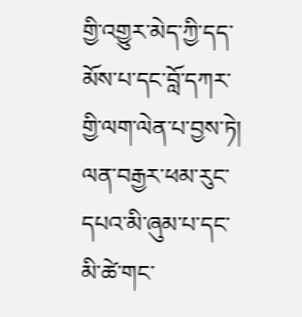གྱི་འགྱུར་མེད་ཀྱི་དད་མོས་པ་དང་བློ་དཀར་གྱི་ལག་ལེན་པ་བྱས་ཏེ། ལན་བརྒྱར་ཕམ་རུང་དཔའ་མི་ཞུམ་པ་དང་མི་ཚེ་གང་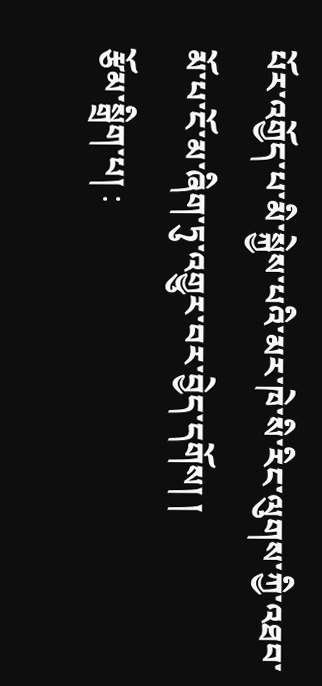པོར་འགྱོད་པ་མི་སྐྱེས་པའི་མར་ཁེ་སི་རིང་ལུགས་ཀྱི་འཐབ་མོ་པ་ངོ་མ་ཞིག་ཏུ་འགྱུར་བར་བྱེད་དགོས། །
རྩོམ་སྒྲིག་པ། :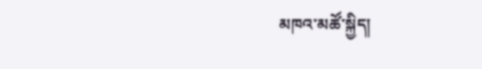མཁའ་མཚོ་སྐྱིད།